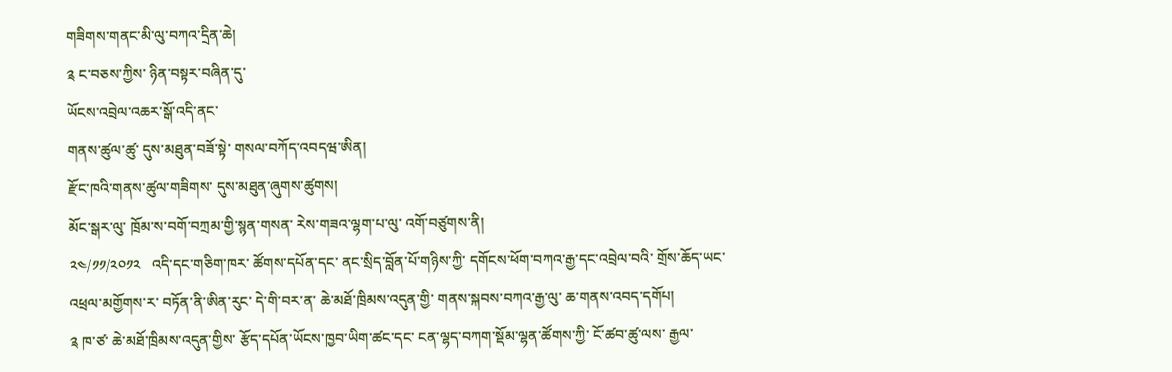གཟིགས་གནང་མི་ལུ་བཀའ་དྲིན་ཆེ།
༉ ང་བཅས་ཀྱིས་ ཉིན་བསྟར་བཞིན་དུ་
ཡོངས་འབྲེལ་འཆར་སྒོ་འདི་ནང་
གནས་ཚུལ་ཚུ་ དུས་མཐུན་བཟོ་སྟེ་ གསལ་བཀོད་འབདཝ་ཨིན།
རྫོང་ཁའི་གནས་ཚུལ་གཟིགས་ དུས་མཐུན་ཞུགས་ཚུགས།
མོང་སྒར་ལུ་ ཁྲོམ་ས་བགོ་བཀྲམ་གྱི་སྙན་གསན་ རེས་གཟའ་ལྷག་པ་ལུ་ འགོ་བཙུགས་ནི།
༢༤/༡༡/༢༠༡༢   འདི་དང་གཅིག་ཁར་ ཚོགས་དཔོན་དང་ ནང་སྲིད་བློན་པོ་གཉིས་ཀྱི་ དགོངས་ཕོག་བཀའ་རྒྱ་དང་འབྲེལ་བའི་ གྲོས་ཆོད་ཡང་ འཕྲལ་མགྱོགས་ར་ བཏོན་ནི་ཨིན་རུང་ དེ་གི་བར་ན་ ཆེ་མཐོ་ཁྲིམས་འདུན་གྱི་ གནས་སྐབས་བཀའ་རྒྱ་ལུ་ ཆ་གནས་འབད་དགོཔ།
༉ ཁ་ཙ་ ཆེ་མཐོ་ཁྲིམས་འདུན་གྱིས་ རྩོད་དཔོན་ཡོངས་ཁྱབ་ཡིག་ཚང་དང་ ངན་ལྷད་བཀག་སྡོམ་ལྷན་ཚོགས་ཀྱི་ ངོ་ཚབ་ཚུ་ལས་ རྒྱལ་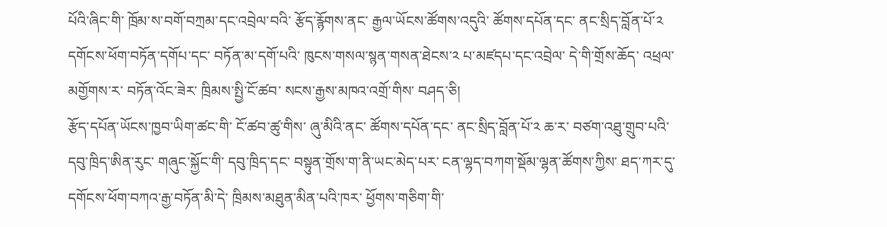པོའི་ཞིང་གི་ ཁྲོམ་ས་བགོ་བཀྲམ་དང་འབྲེལ་བའི་ རྩོད་རྙོགས་ནང་ རྒྱལ་ཡོངས་ཚོགས་འདུའི་ ཚོགས་དཔོན་དང་ ནང་སྲིད་བློན་པོ་༢ དགོངས་ཕོག་བཏོན་དགོཔ་དང་ བཏོན་མ་དགོ་པའི་ ཁུངས་གསལ་སྙན་གསན་ཐེངས་༢ པ་མཛདཔ་དང་འབྲེལ་ དེ་གི་གྲོས་ཆོད་ འཕྲལ་མགྱོགས་ར་ བཏོན་འོང་ཟེར་ ཁྲིམས་སྤྱི་ངོ་ཚབ་ སངས་རྒྱས་མཁའ་འགྲོ་གིས་ བཤད་ཅི།
རྩོད་དཔོན་ཡོངས་ཁྱབ་ཡིག་ཚང་གི་ ངོ་ཚབ་ཚུ་གིས་ ཞུ་མིའི་ནང་ ཚོགས་དཔོན་དང་ ནང་སྲིད་བློན་པོ་༢ ཆ་ར་ བཙག་འཐུ་གྲུབ་པའི་ དབུ་ཁྲིད་ཨིན་རུང་ གཞུང་སྐྱོང་གི་ དབུ་ཁྲིད་དང་ བསྟུན་གྲོས་ག་ནི་ཡང་མེད་པར་ ངན་ལྷད་བཀག་སྡོམ་ལྷན་ཚོགས་ཀྱིས་ ཐད་ཀར་དུ་ དགོངས་ཕོག་བཀའ་རྒྱ་བཏོན་མི་དེ་ ཁྲིམས་མཐུན་མིན་པའི་ཁར་ ཕྱོགས་གཅིག་གི་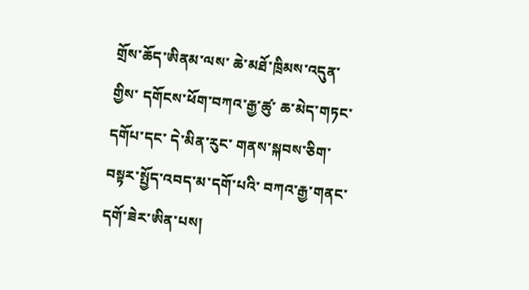གྲོས་ཆོད་ཨིནམ་ལས་ ཆེ་མཐོ་ཁྲིམས་འདུན་གྱིས་ དགོངས་ཕོག་བཀའ་རྒྱ་ཚུ་ ཆ་མེད་གཏང་དགོཔ་དང་ དེ་མིན་རུང་ གནས་སྐབས་ཅིག་ བསྟར་སྤྱོད་འབད་མ་དགོ་པའི་ བཀའ་རྒྱ་གནང་དགོ་ཟེར་ཨིན་པས།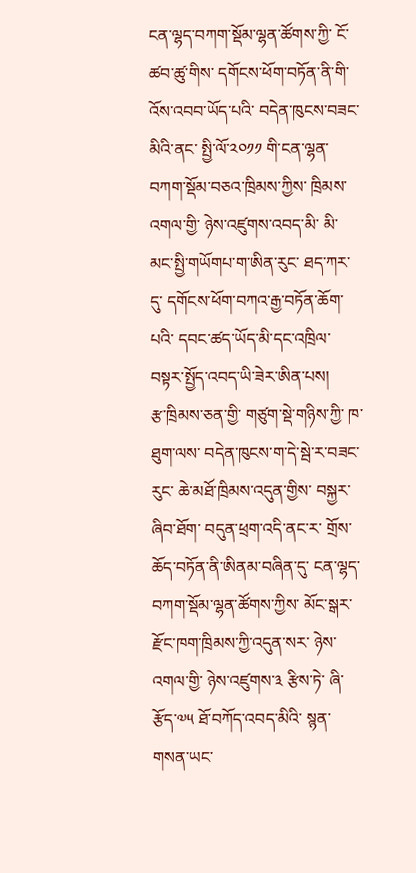ངན་ལྷད་བཀག་སྡོམ་ལྷན་ཚོགས་ཀྱི་ ངོ་ཚབ་ཚུ་གིས་ དགོངས་ཕོག་བཏོན་ནི་གི་ འོས་འབབ་ཡོད་པའི་ བདེན་ཁུངས་བཟང་མིའི་ནང་ སྤྱི་ལོ་༢༠༡༡ གི་ངན་ལྷན་བཀག་སྡོམ་བཅའ་ཁྲིམས་ཀྱིས་ ཁྲིམས་འགལ་གྱི་ ཉེས་འཛུགས་འབད་མི་ མི་མང་སྤྱི་གཡོགཔ་ག་ཨིན་རུང་ ཐད་ཀར་དུ་ དགོངས་ཕོག་བཀའ་རྒྱ་བཏོན་ཆོག་པའི་ དབང་ཚད་ཡོད་མི་དང་འཁྲིལ་ བསྟར་སྤྱོད་འབད་ཡི་ཟེར་ཨིན་པས།
རྩ་ཁྲིམས་ཅན་གྱི་ གཙུག་སྡེ་གཉིས་ཀྱི་ ཁ་ཐུག་ལས་ བདེན་ཁུངས་ག་དེ་སྦེ་ར་བཟང་རུང་ ཆེ་མཐོ་ཁྲིམས་འདུན་གྱིས་ བསྐྱར་ཞིབ་ཐོག་ བདུན་ཕྲག་འདི་ནང་ར་ གྲོས་ཆོད་བཏོན་ནི་ཨིནམ་བཞིན་དུ་ ངན་ལྷད་བཀག་སྡོམ་ལྷན་ཚོགས་ཀྱིས་ མོང་སྒར་རྫོང་ཁག་ཁྲིམས་ཀྱི་འདུན་སར་ ཉེས་འགལ་གྱི་ ཉེས་འཛུགས་༣ རྩིས་ཏེ་ ཞི་རྩོད་༧༥ ཐོ་བཀོད་འབད་མིའི་ སྙན་གསན་ཡང་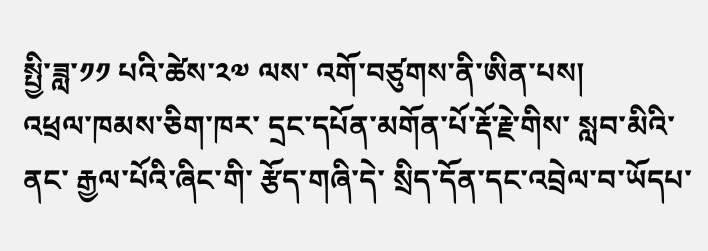སྤྱི་ཟླ་༡༡ པའི་ཚེས་༢༧ ལས་ འགོ་བཙུགས་ནི་ཨིན་པས།
འཕྲལ་ཁམས་ཅིག་ཁར་ དྲང་དཔོན་མགོན་པོ་རྡོ་རྗེ་གིས་ སླབ་མིའི་ནང་ རྒྱལ་པོའི་ཞིང་གི་ རྩོད་གཞི་དེ་ སྲིད་དོན་དང་འབྲེལ་བ་ཡོདཔ་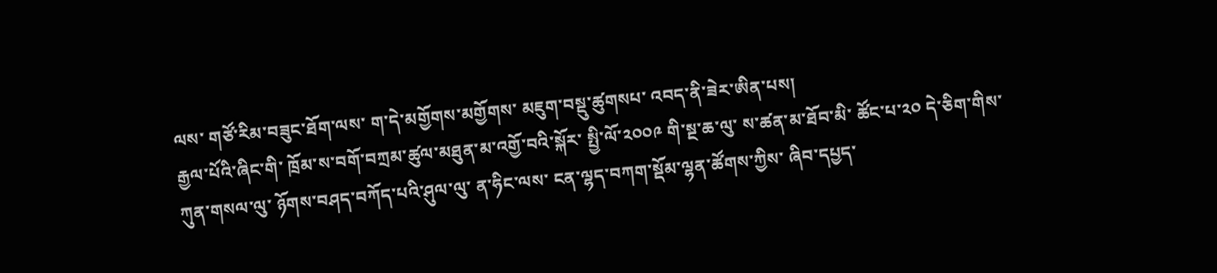ལས་ གཙོ་རིམ་བཟུང་ཐོག་ལས་ ག་དེ་མགྱོགས་མགྱོགས་ མཇུག་བསྡུ་ཚུགསཔ་ འབད་ནི་ཟེར་ཨིན་པས།
རྒྱལ་པོའི་ཞིང་གི་ ཁྲོམ་ས་བགོ་བཀྲམ་ཚུལ་མཐུན་མ་འགྱོ་བའི་སྐོར་ སྤྱི་ལོ་༢༠༠༩ གི་སྔ་ཆ་ལུ་ ས་ཚན་མ་ཐོབ་མི་ ཚོང་པ་༢༠ དེ་ཅིག་གིས་ ཀུན་གསལ་ལུ་ ཉོགས་བཤད་བཀོད་པའི་ཤུལ་ལུ་ ན་ཧིང་ལས་ ངན་ལྷད་བཀག་སྡོམ་ལྷན་ཚོགས་ཀྱིས་ ཞིབ་དཔྱད་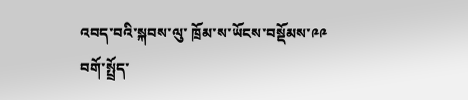འབད་བའི་སྐབས་ལུ་ ཁྲོམ་ས་ཡོངས་བསྡོམས་༩༩ བགོ་སྤྲོད་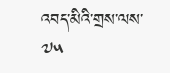འབད་མིའི་གྲས་ལས་༧༥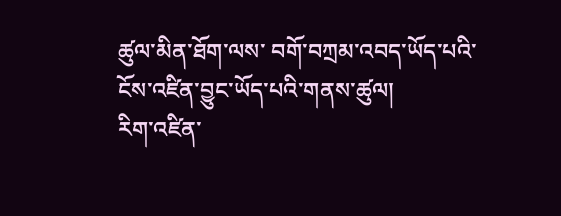ཚུལ་མིན་ཐོག་ལས་ བགོ་བཀྲམ་འབད་ཡོད་པའི་ ངོས་འཛིན་བྱུང་ཡོད་པའི་གནས་ཚུལ།
རིག་འཛིན་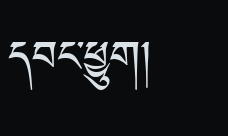དབང་ཕྱུག།